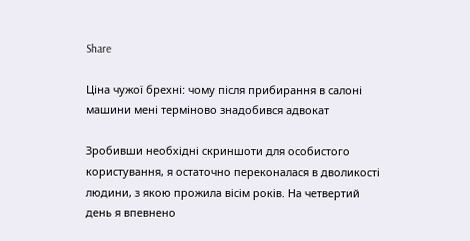Share

Ціна чужої брехні: чому після прибирання в салоні машини мені терміново знадобився адвокат

Зробивши необхідні скриншоти для особистого користування, я остаточно переконалася в дволикості людини, з якою прожила вісім років. На четвертий день я впевнено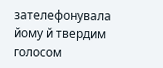зателефонувала йому й твердим голосом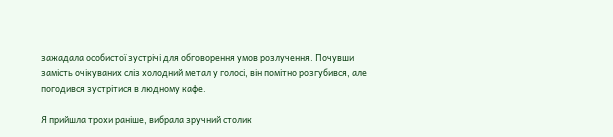зажадала особистої зустрічі для обговорення умов розлучення. Почувши замість очікуваних сліз холодний метал у голосі, він помітно розгубився, але погодився зустрітися в людному кафе.

Я прийшла трохи раніше, вибрала зручний столик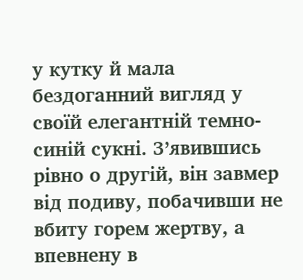у кутку й мала бездоганний вигляд у своїй елегантній темно-синій сукні. З’явившись рівно о другій, він завмер від подиву, побачивши не вбиту горем жертву, а впевнену в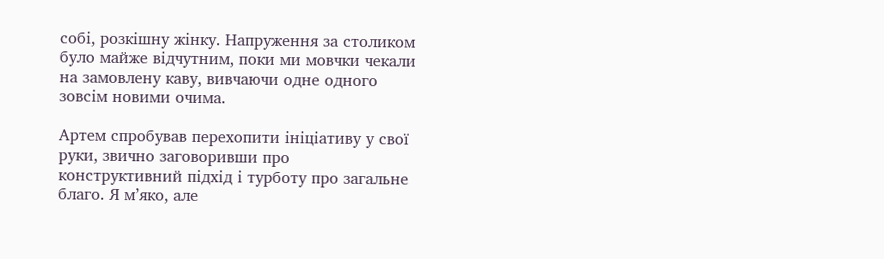собі, розкішну жінку. Напруження за столиком було майже відчутним, поки ми мовчки чекали на замовлену каву, вивчаючи одне одного зовсім новими очима.

Артем спробував перехопити ініціативу у свої руки, звично заговоривши про конструктивний підхід і турботу про загальне благо. Я м’яко, але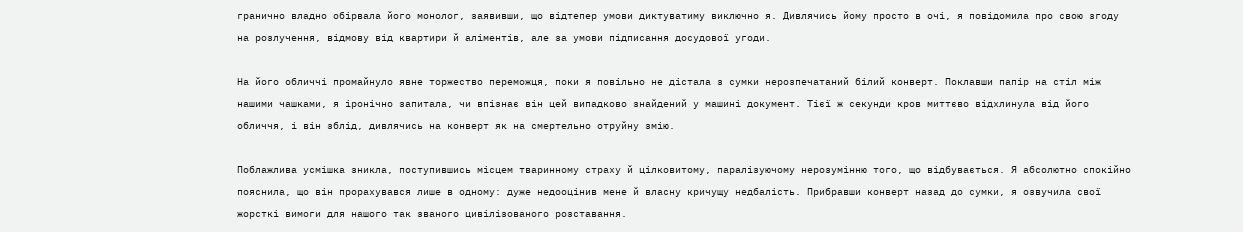гранично владно обірвала його монолог, заявивши, що відтепер умови диктуватиму виключно я. Дивлячись йому просто в очі, я повідомила про свою згоду на розлучення, відмову від квартири й аліментів, але за умови підписання досудової угоди.

На його обличчі промайнуло явне торжество переможця, поки я повільно не дістала з сумки нерозпечатаний білий конверт. Поклавши папір на стіл між нашими чашками, я іронічно запитала, чи впізнає він цей випадково знайдений у машині документ. Тієї ж секунди кров миттєво відхлинула від його обличчя, і він зблід, дивлячись на конверт як на смертельно отруйну змію.

Поблажлива усмішка зникла, поступившись місцем тваринному страху й цілковитому, паралізуючому нерозумінню того, що відбувається. Я абсолютно спокійно пояснила, що він прорахувався лише в одному: дуже недооцінив мене й власну кричущу недбалість. Прибравши конверт назад до сумки, я озвучила свої жорсткі вимоги для нашого так званого цивілізованого розставання.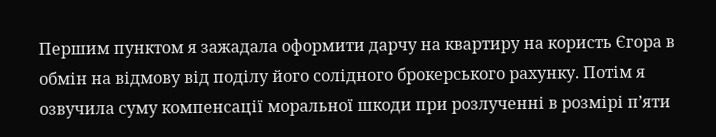Першим пунктом я зажадала оформити дарчу на квартиру на користь Єгора в обмін на відмову від поділу його солідного брокерського рахунку. Потім я озвучила суму компенсації моральної шкоди при розлученні в розмірі п’яти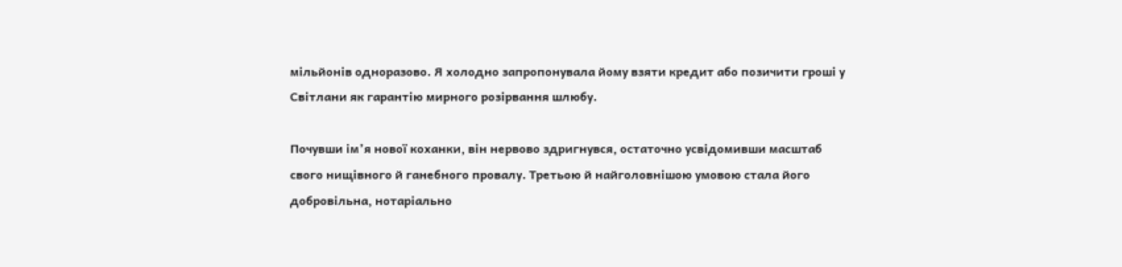мільйонів одноразово. Я холодно запропонувала йому взяти кредит або позичити гроші у Світлани як гарантію мирного розірвання шлюбу.

Почувши ім’я нової коханки, він нервово здригнувся, остаточно усвідомивши масштаб свого нищівного й ганебного провалу. Третьою й найголовнішою умовою стала його добровільна, нотаріально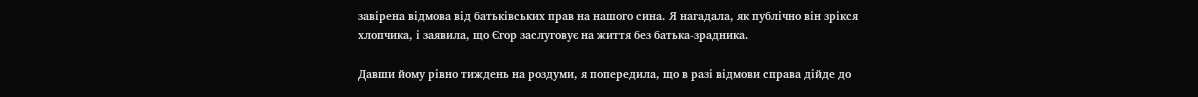завірена відмова від батьківських прав на нашого сина. Я нагадала, як публічно він зрікся хлопчика, і заявила, що Єгор заслуговує на життя без батька-зрадника.

Давши йому рівно тиждень на роздуми, я попередила, що в разі відмови справа дійде до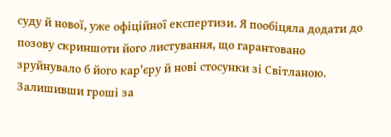суду й нової, уже офіційної експертизи. Я пообіцяла додати до позову скриншоти його листування, що гарантовано зруйнувало б його кар’єру й нові стосунки зі Світланою. Залишивши гроші за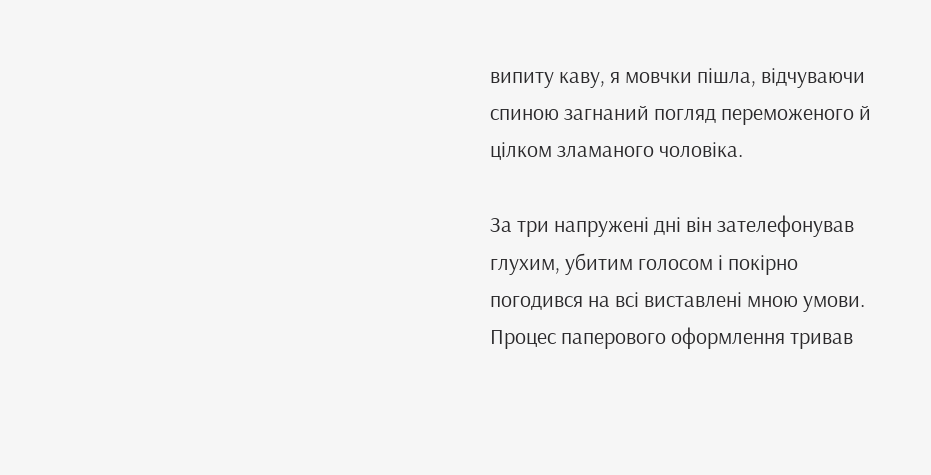випиту каву, я мовчки пішла, відчуваючи спиною загнаний погляд переможеного й цілком зламаного чоловіка.

За три напружені дні він зателефонував глухим, убитим голосом і покірно погодився на всі виставлені мною умови. Процес паперового оформлення тривав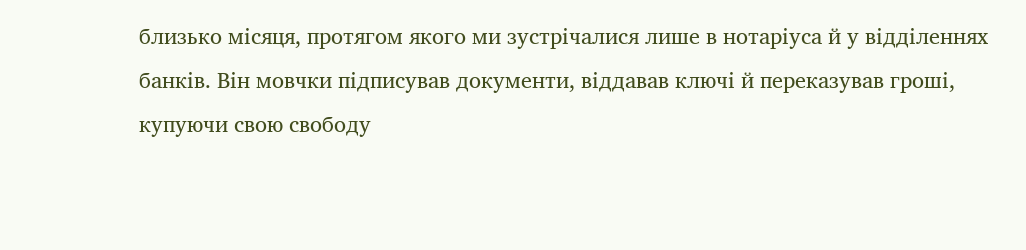близько місяця, протягом якого ми зустрічалися лише в нотаріуса й у відділеннях банків. Він мовчки підписував документи, віддавав ключі й переказував гроші, купуючи свою свободу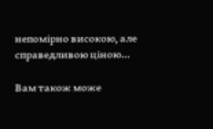непомірно високою, але справедливою ціною…

Вам також може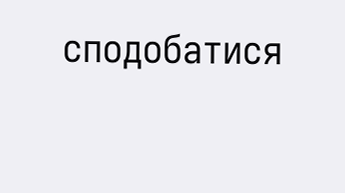сподобатися